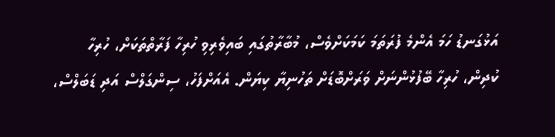އަޅުގަނޑު ހަމަ އެންމެ ފުރަތަމަ ކަމަކަށްވެސް، މުބާރާތުގައި ބައިވެރިވި ހުރިހާ ފަރާތްތަކަށް، ހުރިހާ ކުދިން، ހުރިހާ ބޭފުޅުންނަށް ވަރަށްބޮޑަށް ތަހުނިޔާ ކިޔަން. އެއަށްފަހު، ސިންގަލްސް އަދި ޑަބަލްސް،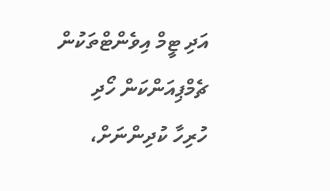އަދި ޓީމް އިވެންޓްތަކުން ޗެމްޕިއަންކަން ހޯދި ހުރިހާ ކުދިންނަށް،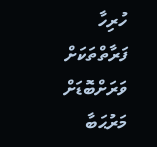ހުރިހާ ފަރާތްތަކަށް ވަރަށްބޮޑަށް މަރުޙަބާ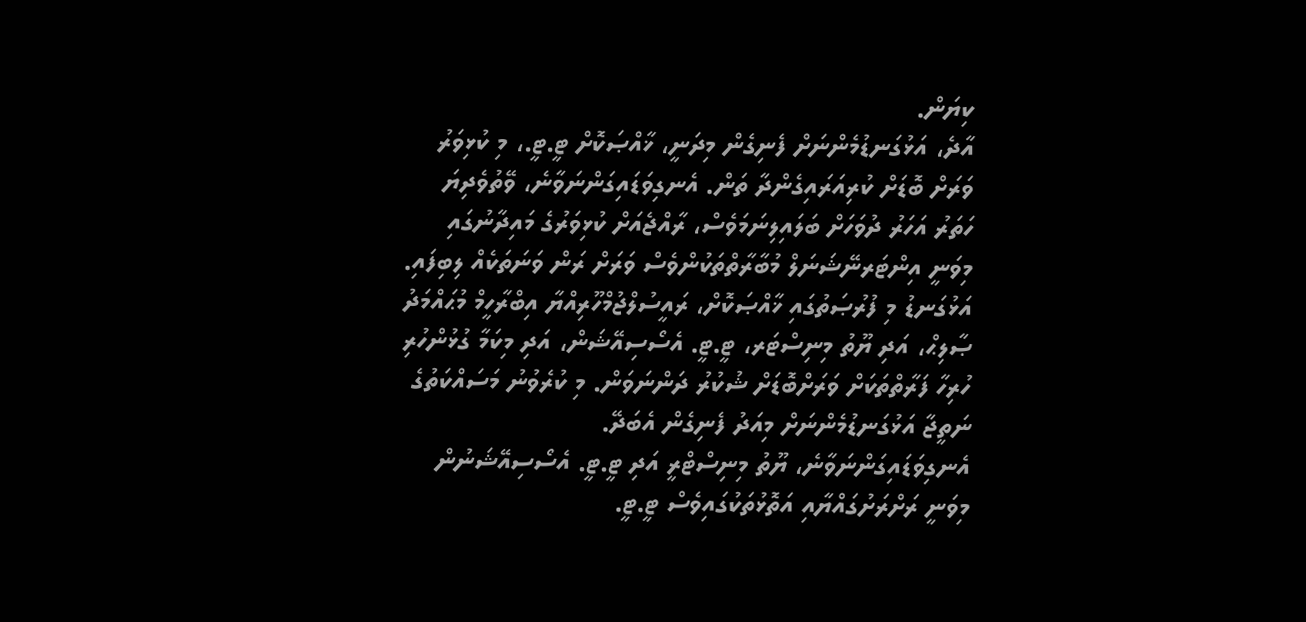ކިޔަން.
އާދެ، އަޅުގަނޑުމެންނަށް ފެނިގެން މިދަނީ، ޚާއްޞަކޮށް ޓީ.ޓީ.، މި ކުޅިވަރު ވަރަށް ބޮޑަށް ކުރިއަރައިގެންދާ ތަން. އެނގިވަޑައިގަންނަވާނެ، ވޭތުވެދިޔަ ހަތަރު އަހަރު ދުވަހަށް ބަލައިލިނަމަވެސް، ރާއްޖެއަށް ކުޅިވަރުގެ މައިދާނުގައި މިވަނީ އިންޓަރނޭޝަނަލް މުބާރާތްތަކުންވެސް ވަރަށް ރަން ވަނަތަކެއް ލިބިފައި. އަޅުގަނޑު މި ފުރުޞަތުގައި ޚާއްޞަކޮށް، ރައީސުލްޖުމްހޫރިއްޔާ އިބްރާހީމް މުޙައްމަދު ޞާލިޙް، އަދި ޔޫތު މިނިސްޓަރ، ޓީ.ޓީ. އެސޯސިއޭޝަން، އަދި މިކަމާ ގުޅުންހުރި ހުރިހާ ފަރާތްތަކަށް ވަރަށްބޮޑަށް ޝުކުރު ދަންނަވަން. މި ކުރެވުނު މަސައްކަތުގެ ނަތީޖާ އަޅުގަނޑުމެންނަށް މިއަދު ފެނިގެން އެބަދޭ.
އެނގިވަޑައިގަންނަވާނެ، ޔޫތު މިނިސްޓްރީ އަދި ޓީ.ޓީ. އެސޯސިއޭޝަނުން މިވަނީ ރަށްރަށުގައްޔާއި އަތޮޅުތަކުގައިވެސް ޓީ.ޓީ.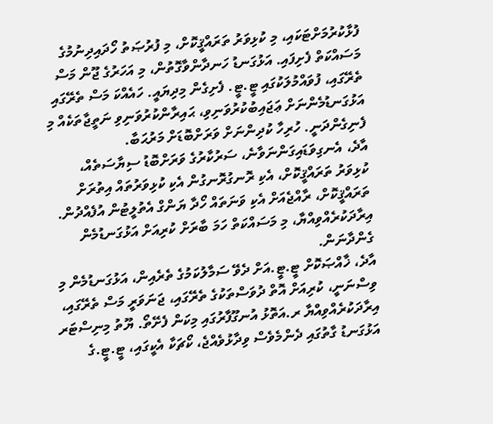ފުޅާކުރުމަށްޓަކައި، މި ކުޅިވަރު ތަރައްޤީކޮށް، މި ފުރުޞަތު ހޯދައިދިނުމުގެ މަސައްކަތް ފެށިފައި. އަޅުގަނޑު ހަނދާންވާގޮތުން، މި އަހަރުގެ ޖޫން މަސް ތެރޭގައި، ފުވައްމުލަކުގައި ޓީ.ޓީ. ފެށިގެން މިދިޔައީ. ހައެއްކަ މަސް ތެރޭގައި އަޅުގަނޑުމެންނަށް ޢަޖައިބުކުރުވަނިވި، ޙައިރާންކުރުވަނިވި ނަތީޖާތަކެއް މި ފެނިގެންދަނީ. ހުރިހާ ކުދިންނަށް ވަރަށްބޮޑަށް މަރުޙަބާ.
އާދެ، އެނގިވަޑައިގަންނަވާނެ، ސަރުކާރުގެ ވަރަށްބޮޑު ސިޔާސަތެއް، ކުޅިވަރު ތަރައްޤީކޮށް، އެކި ރޮނގުރޮނގުން އެކި ކުޅިވަރުތައް އިތުރަށް ތަރައްޤީކޮށް، ރާއްޖެއަށް އެކި ވަނަތައް ހޯދާ ޔަންގް އެތުލީޓުން އުފެއްދުން. އިރާދަކުރެއްވިއްޔާ، މި މަސައްކަތް ހަމަ ބާރަށް ކުރިއަށް އަޅުގަނޑުމެން ގެންދާނަން.
އާދެ، ޚާއްޞަކޮށް ޓީ.ޓީ.އަށް ދެވޭ ސަމާލުކަމުގެ ތެރެއިން، އަޅުގަނޑުމެން މި ވިސްނަނީ، ކުރިއަށް އޮތް ދުވަސްތަކުގެ ތެރޭގައި، ޖަނަވަރީ މަސް ތެރޭގައި، އިރާދަކުރެއްވިއްޔާ ރ.އަތޮޅު އުނގޫފާރުގައި މިކަން ފެށޭތޯ. ޔޫތު މިނިސްޓަރ އަޅުގަނޑު ގާތުގައި ދެންމެވެސް ވިދާޅުވެއްޖެ، ކޯޗަކާ އެކީގައި، ޓީ.ޓީ.ގެ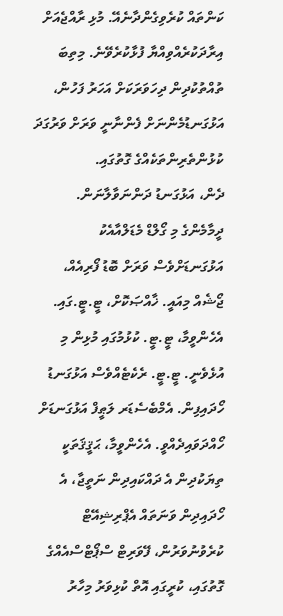ކަންތައް ކުރެވިގެންދާނެއޭ. މުޅި ރާއްޖެއަށް އިރާދަކުރެއްވިއްޔާ ފުޅާކުރެވޭނެ. މިތިބަ ތުއްތުކުދިން ދިހަވަރަކަށް އަހަރު ފަހުން، އަޅުގަނޑުމެންނަށް ފެންނާނީ ވަރަށް ވަރުގަދަ ކުޅުންތެރިންތަކެއްގެ ގޮތުގައި.
ދެން، އަޅުގަނޑު ދަންނަވާލާނަން. ދީމާމެންގެ މި ގޯލްޑް މެޑަލްއާއެކު އަޅުގަނޑަށްވެސް ވަރަށް ބޮޑު ފޯރިއެއް، ޖޯޝެއް މިއައީ. ޚާއްޞަކޮށް، ޓީ.ޓީ.ގައި. އެހެންވީމާ، ޓީ.ޓީ. ކުޅުމުގައި މުޅިން މި އުޅެވެނީ. ޓީ.ޓީ. ރެކެޓެއްވެސް އަޅުގަނޑު ހޯދައިފިން. އެމްބެސެޑަރ ލަޠީފް އަޅުގަނޑަށް ހޯއްދަވައިދެއްވީ. އެހެންވީމާ، ޙަޤީޤަތަކީ ތިޔަކުދިން އެ ދައްކައިދިން ނަތީޖާ، އެ ހޯދައިދިން ވަނަތައް އެޕްރިޝިއޭޓް ކުރެވުނުވަރުން، ފޭވަރިޓް ސްޕޯޓްސްއެއްގެ ގޮތުގައި، ކުރީގައި އޮތް ކުޅިވަރު މިހާރު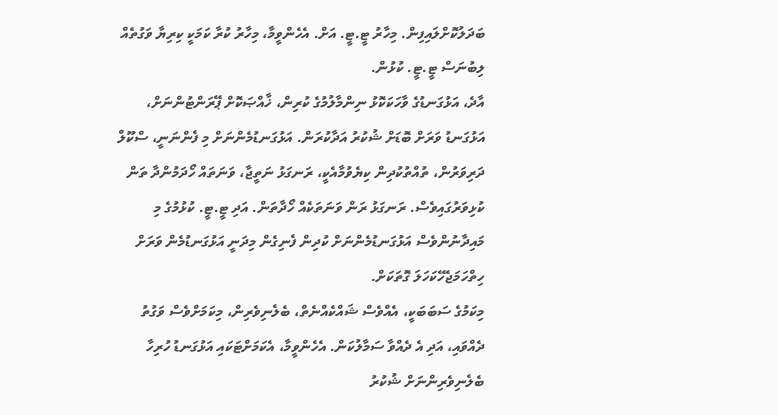ބަދަލުކޮށްލައިފިން. މިހާރު ޓީ.ޓީ. އަށް. އެހެންވީމާ، މިހާރު ކުރާ ކަމަކީ ކިރިޔާ ވަގުތެއް ލިބުނަސް ޓީ.ޓީ. ކުޅުން.
އާދެ، އަޅުގަނޑުގެ ވާހަކަކޮޅު ނިންމާލުމުގެ ކުރިން، ޚާއްޞަކޮށް ޕޭރަންޓުންނަށް، އަޅުގަނޑު ވަރަށް ބޮޑަށް ޝުކުރު އަދާކުރަން. އަޅުގަނޑުމެންނަށް މި ފެންނަނީ، ސްކޫލް ދަރިވަރުން، ތުއްތުކުދިން ކިޔެވުމާއެކީ، ރަނގަޅު ނަތީޖާ، ވަނަތައް ހޯދަމުންދާ ތަން ކުޅިވަރުގައިވެސް. ރަނގަޅު ރަން ވަނަތަކެއް ހޯދާތަން. އަދި ޓީ.ޓީ. ކުޅުމުގެ މި މައިދާނުންވެސް އަޅުގަނޑުމެންނަށް ކުދިން ފެނިގެން މިދަނީ އަޅުގަނޑުމެން ވަރަށް ހިތްހަމަޖެހޭކަހަލަ ގޮތަކަށް.
މިކަމުގެ ސަބަބަކީ، އެއްވެސް ޝައްކެއްނެތް، ބެލެނިވެރިން، މިކަމަށްވެސް ވަގުތު ދެއްވައި، އަދި އެ ދެއްވާ ސަމާލުކަން. އެހެންވީމާ، އެކަމަށްޓަކައި އަޅުގަނޑު ހުރިހާ ބެލެނިވެރިންނަށް ޝުކުރު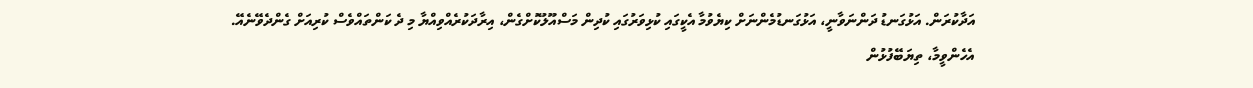އަދާކުރަން. އަޅުގަނޑު ދަންނަވާނީ، އަޅުގަނޑުމެންނަށް ކިޔެވުމާ އެކީގައި ކުޅިވަރުގައި ކުދިން މަސްއޫލުކޮށްގެން، އިރާދަކުރެއްވިއްޔާ މި ދެ ކަންތައްވެސް ކުރިއަށް ގެންދެވޭނެއޭ.
އެހެންވީމާ، ތިޔަބޭފުޅުން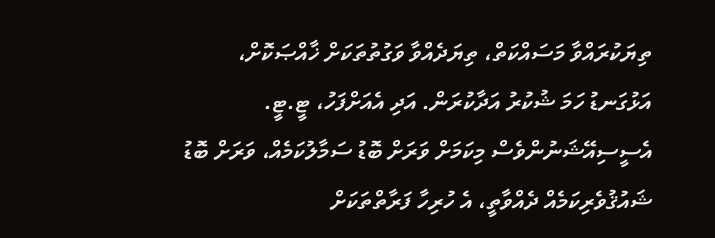ތިޔަކުރައްވާ މަސައްކަތް، ތިޔަދެއްވާ ވަގުތުތަކަށް ޚާއްޞަކޮށް، އަޅުގަނޑު ހަމަ ޝުކުރު އަދާކުރަން. އަދި އެއަށްފަހު، ޓީ.ޓީ. އެސީސިއޭޝަނުންވެސް މިކަމަށް ވަރަށް ބޮޑު ސަމާލުކަމެއް، ވަރަށް ބޮޑު ޝައުޤުވެރިކަމެއް ދެއްވާތީ، އެ ހުރިހާ ފަރާތްތަކަށް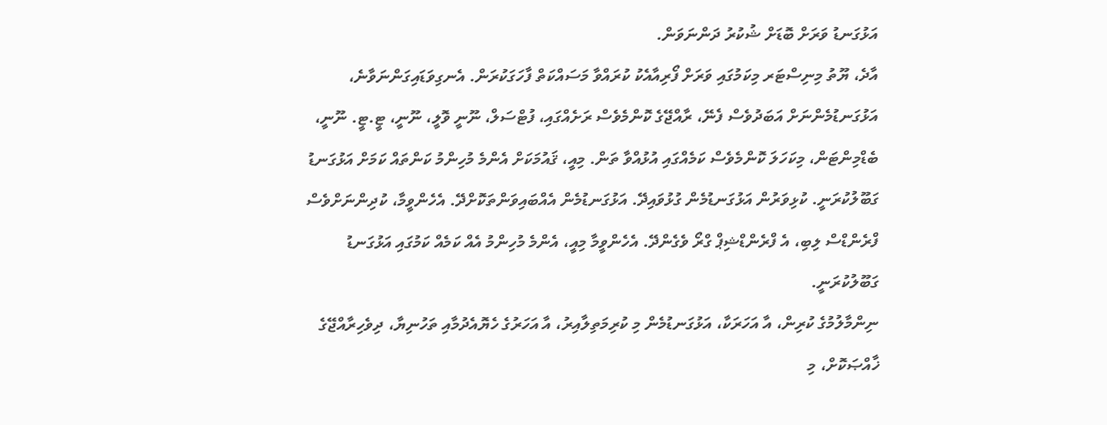އަޅުގަނޑު ވަރަށް ބޮޑަށް ޝުކުރު ދަންނަވަން.
އާދެ، ޔޫތު މިނިސްޓަރ މިކަމުގައި ވަރަށް ފޯރިއާއެކު ކުރައްވާ މަސައްކަތް ފާހަގަކުރަން. އެނގިވަޑައިގަންނަވާނެ، އަޅުގަނޑުމެންނަށް އަބަދުވެސް ފެނޭ، ރާއްޖޭގެ ކޮންމެވެސް ރަށެއްގައި، ފުޓްސަލް، ނޫނީ ވޮލީ، ނޫނީ، ޓީ.ޓީ. ނޫނީ، ބެޑްމިންޓަން، މިކަހަލަ ކޮންމެވެސް ކަމެއްގައި އުޅުއްވާ ތަން. މިއީ، ޤައުމަކަށް އެންމެ މުހިންމު ކަންތައް ކަމަށް އަޅުގަނޑު ގަބޫލުކުރަނީ. ކުޅިވަރުން އަޅުގަނޑުމެން ގުޅުވައިދޭ. އަޅުގަނޑުމެން އެއްބައިވަންތަކޮށްދޭ. އެހެންވީމާ، ކުދިންނަށްވެސް ފްރެންޑްސް ލިބި، އެ ފްރެންޑްޝިޕް ގްރޯ ވެގެންދޭ. އެހެންވީމާ މިއީ، އެންމެ މުހިންމު އެއް ކަމެއް ކަމުގައި އަޅުގަނޑު ގަބޫލުކުރަނީ.
ނިންމާލުމުގެ ކުރިން، އާ އަހަރަކާ، އަޅުގަނޑުމެން މި ކުރިމަތިލާއިރު، އާ އަހަރުގެ ހެޔޮއެދުމާއި ތަހުނިޔާ، ދިވެހިރާއްޖޭގެ ޚާއްޞަކޮށް، މި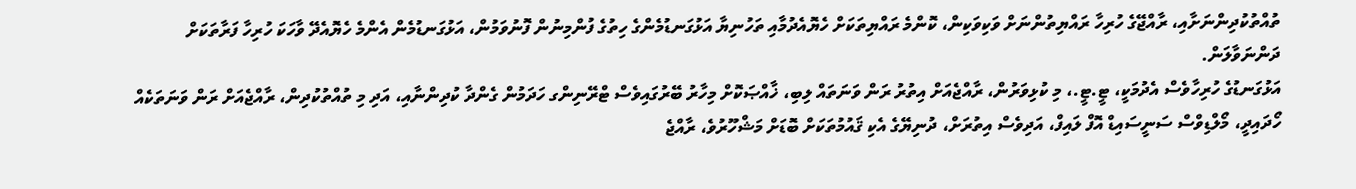ތުއްތުކުދިންނަށާއި، ރާއްޖޭގެ ހުރިހާ ރައްޔިތުންނަށް ވަކިވަކިން، ކޮންމެ ރައްޔިތަކަށް ހެޔޮއެދުމާއި ތަހުނިޔާ އަޅުގަނޑުމެންގެ ހިތުގެ ފުންމިނުން ފޮނުވަމުން، އަޅުގަނޑުމެން އެންމެ ހެޔޮއެދޭ ވާހަކަ ހުރިހާ ފަރާތަކަށް ދަންނަވާލަން.
އަޅުގަނޑުގެ ހުރިހާވެސް އެދުމަކީ، ޓީ.ޓީ.، މި ކުޅިވަރުން، ރާއްޖެއަށް އިތުރު ރަން ވަނަތައް ލިބި، ޚާއްޞަކޮށް މިހާރު ބޭރުގައިވެސް ޓްރޭނިންގ ހަދަމުން ގެންދާ ކުދިންނާއި، އަދި މި ތުއްތުކުދިން، ރާއްޖެއަށް ރަން ވަނަތަކެއް ހޯދައިދީ، މޯލްޑިވްސް ސަނީސައިޑް އޮފް ލައިފް، އަދިވެސް އިތުރަށް، ދުނިޔޭގެ އެކި ޤައުމުތަކަށް ބޮޑަށް މަޝްހޫރުވެ، ރާއްޖެ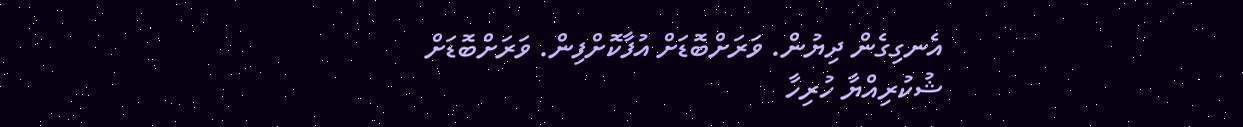އެނގިގެން ދިޔުން. ވަރަށްބޮޑަށް އުފާކޮށްފިން. ވަރަށްބޮޑަށް ޝުކުރިއްޔާ ހުރިހާ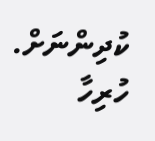ކުދިންނަށް. ހުރިހާ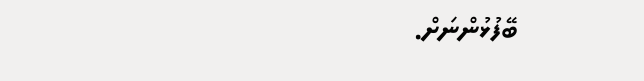ބޭފުޅުންނަށް.